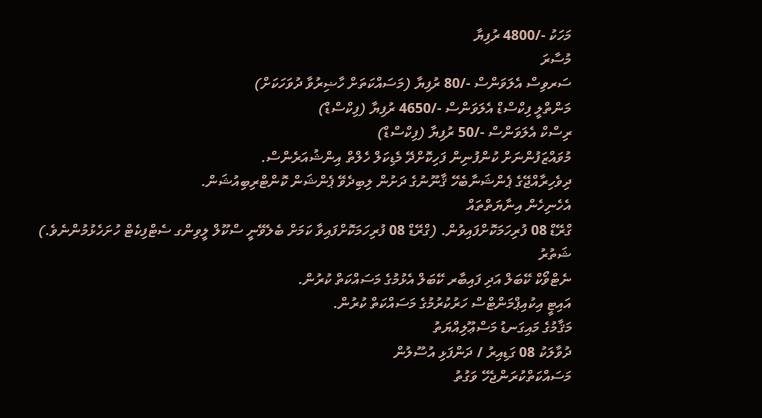މަހަކު -/4800 ރުފިޔާ
މުސާރަ
ސަރވިސް އެލަވަންސް -/80 ރުފިޔާ (މަސައްކަތަށް ހާޟިރުވާ ދުވަހަކަށް)
މަންތްލީ ފިކްސްޑް އެލަވަންސް -/4650 ރުފިޔާ (ފިކްސްޑް)
ރިސްކް އެލަވަންސް -/50 ރުފިޔާ (ފިކްސްޑް)
މުވައްޒަފުންނަށް ކުންފުނިން ފަހިކޮށްދޭ މެޑިކަލް ހެލްތް އިންޝުއަރެންސް.
ދިވެހިރާއްޖޭގެ ޕެންޝަނާބެހޭ ޤާނޫނުގެ ދަށުން ލިބިދެވޭ ޕެންޝަން ކޮންޓްރިބިއުޝަން.
އެހެނިހެން އިނާޔަތްތައް
ގްރޭޑް 08 ފުރިހަމަކޮށްފައިވުން. (ގްރޭޑް 08 ފުރިހަމަކޮށްފައިވާ ކަމަށް ބެލެވޭނީ ސްކޫލް ލީވިންގ ސެޓްފިކެޓް ހުށަހެޅުމުންނެވެ.)
ޝަތުރު
ނެޓްވޯކް ކޭބަލް އަދި ފައިބާރ ކޭބަލް އެޅުމުގެ މަސައްކަތް ކުރުން.
އައިޓީ އިކުއިޕްމަންޓްސް ހަރުކުރުމުގެ މަސައްކަތް ކުރުން.
މަޤާމުގެ މައިގަނޑު މަސްޢޫލިއްޔަތު
ދުވާލަކު 08 ގަޑިއިރު / ދަންފަޅި އުސޫލުން
މަސައްކަތްކުރަންޖެހޭ ވަގުތު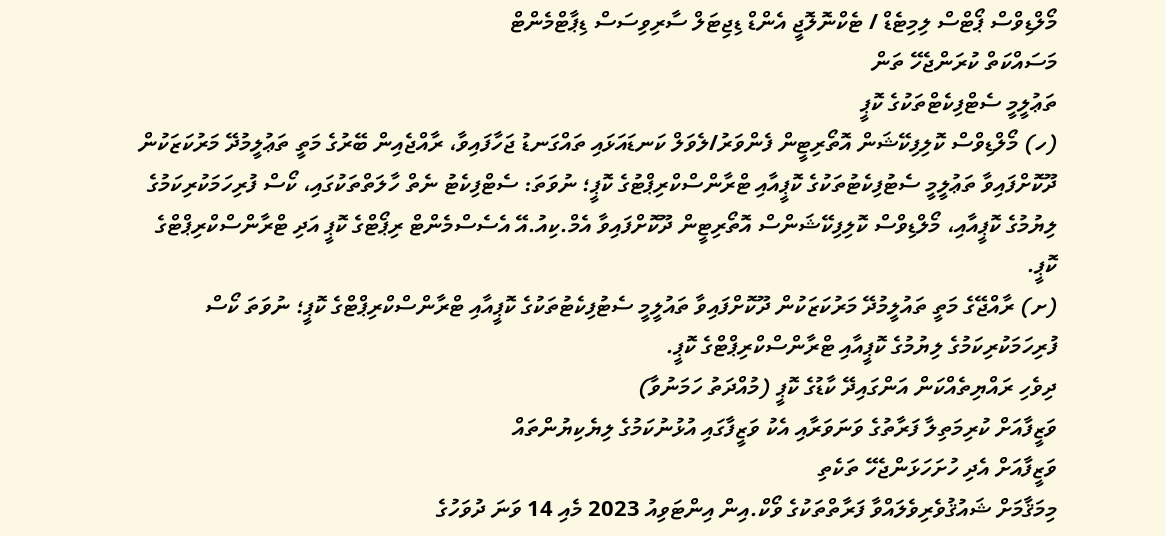މޯލްޑިވްސް ޕޯޓްސް ލިމިޓެޑް / ޓެކްނޮލޮޖީ އެންޑް ޑިޖިޓަލް ސާރިވިސަސް ޑިޕާޓްމެންޓް
މަސައްކަތް ކުރަންޖެހޭ ތަން
ތަޢުލީމީ ސެޓްފިކެޓްތަކުގެ ކޮޕީ
(ހ) މޯލްޑިވްސް ކޮލިފިކޭޝަން އޮތޯރިޓީން ފެންވަރު/ލެވަލް ކަނޑައަޅައި ތައްގަނޑު ޖަހާފައިވާ، ރާއްޖެއިން ބޭރުގެ މަތީ ތަޢުލީމުދޭ މަރުކަޒަކުން ދޫކޮށްފައިވާ ތަޢުލީމީ ސެޓުފިކެޓުތަކުގެ ކޮޕީއާއި ޓްރާންސްކްރިޕްޓުގެ ކޮޕީ؛ ނުވަތަ: ސެޓްފިކެޓު ނެތް ހާލަތްތަކުގައި، ކޯސް ފުރިހަމަކުރިކަމުގެ ލިޔުމުގެ ކޮޕީއާއި، މޯލްޑިވްސް ކޮލިފިކޭޝަންސް އޮތޯރިޓީން ދޫކޮށްފައިވާ އެމް.ކިއު.އޭ އެސެސްމެންޓް ރިޕޯޓްގެ ކޮޕީ އަދި ޓްރާންސްކްރިޕްޓްގެ ކޮޕީ.
(ށ) ރާއްޖޭގެ މަތީ ތައުލީމުދޭ މަރުކަޒަކުން ދޫކޮށްފައިވާ ތައުލީމީ ސެޓުފިކެޓުތަކުގެ ކޮޕީއާއި ޓްރާންސްކްރިޕްޓްގެ ކޮޕީ؛ ނުވަތަ ކޯސް ފުރިހަމަކުރިކަމުގެ ލިޔުމުގެ ކޮޕީއާއި ޓްރާންސްކްރިޕްޓްގެ ކޮޕީ.
ދިވެހި ރައްޔިތެއްކަން އަންގައިދޭ ކާޑުގެ ކޮޕީ (މުއްދަތު ހަމަނުވާ)
ވަޒީފާއަށް ކުރިމަތިލާ ފަރާތުގެ ވަނަވަރާއި އެކު ވަޒީފާގައި އުޅުނުކަމުގެ ލިޔެކިޔުންތައް
ވަޒީފާއަށް އެދި ހުށަހަޅަންޖެހޭ ތަކެތި
މިމަޤާމަށް ޝައުޤުވެރިވެލައްވާ ފަރާތްތަކުގެ ވޯކް.އިން އިންޓަވިއު 2023 މެއި 14 ވަނަ ދުވަހުގެ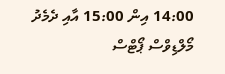14:00 އިން 15:00 އާއި ދެމެދު މޯލްޑިވްސް ޕޯޓްސް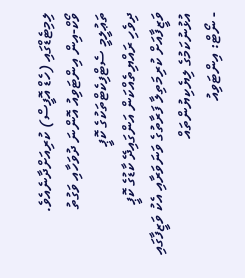ލިމިޓެޑްގައި (ހެޑް އޮފީސް) ކުރިއަށްދާނެއެވެ.
ވޯކް-އިން އިންޓަވިއު އޮންނަ ދުވަހާއި ވަގުތު
ތަޢުލީމީ ސެޓްފިކެޓްތަކުގެ ކޮޕީ
ދިވެހި ރައްޔިތެއްކަން އަންގައިދޭ ކާޑުގެ ކޮޕީ
ވަޒީފާއަށް ކުރިމަތިލާ ފަރާތުގެ ވަނަވަރާއި އެކު ވަޒީފާގައި އުޅުނުކަމުގެ ލިޔެކިޔުންތައް
- ނޯޓް: އިންޓަވިއު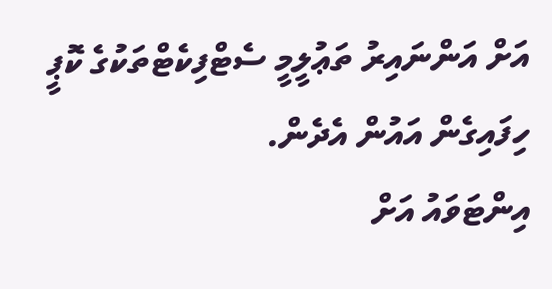އަށް އަންނައިރު ތަޢުލީމީ ސެޓްފިކެޓްތަކުގެ ކޮޕީ ހިފައިގެން އައުން އެދެން.
އިންޓަވައު އަށް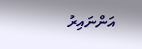އަންނައިރު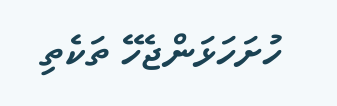ހުށަހަޅަންޖެހޭ ތަކެތި